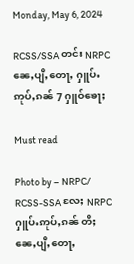Monday, May 6, 2024

RCSS/SSA တင်း NRPC ၼေႇပျီႇတေႃႇ ႁူပ်ႉဢုပ်ႇၵၼ် 7 ႁူဝ်ၶေႃႈ

Must read

Photo by – NRPC/ RCSS-SSA လႄႈ NRPC ႁူပ်ႉဢုပ်ႇၵၼ် တီႈၼေႇပျီႇတေႃႇ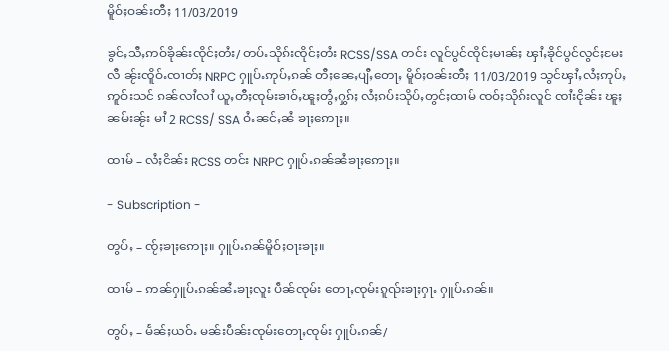မိူဝ်ႈဝၼ်းတီႈ 11/03/2019

ၶွင်ႇသီႇဢဝ်ၶိုၼ်းၸိုင်ႈတႆး/ တပ်ႉသိုၵ်းၸိုင်ႈတႆး RCSS/SSA တင်း လူင်ပွင်ၸိုင်ႈမၢၼ်ႈ ၾၢႆႇၶိုင်ပွင်လွင်ႈမႄးလီ ၼႂ်းၸိူဝ်ႉၸၢတ်ႈ NRPC ႁူပ်ႉဢုပ်ႇၵၼ် တီႈၼေႇပျီႇတေႃႇ မိူဝ်ႈဝၼ်းတီႈ 11/03/2019 သွင်ၾၢႆႇလႆႈဢုပ်ႇဢူဝ်းသင် ၵၼ်လၢႆလၢႆ ယူႇတီႈၸုမ်းၶၢဝ်ႇၽူႈတွႆႇႁွၵ်ႈ လႆႈၵပ်းသိုပ်ႇတွင်ႈထၢမ် ၸဝ်ႈသိုၵ်းလူင် ၸၢႆးငိုၼ်း ၽူႈၼမ်းၼႂ်း မၢႆ 2 RCSS/ SSA ဝႆႉၼင်ႇၼႆ ၶႃႈဢေႃႈ။

ထၢမ် – လႆႈငိၼ်း RCSS တင်း NRPC ႁူပ်ႉၵၼ်ၼႆၶႃႈဢေႃႈ။

- Subscription -

တွပ်ႇ – ၸႂ်ႈၶႃႈဢေႃႈ။ ႁူပ်ႉၵၼ်မိူဝ်ႈဝႃးၶႃႈ။

ထၢမ် – ဢၼ်ႁူပ်ႉၵၼ်ၼႆႉၶႃႈလူး ပဵၼ်ၸုမ်း တေႃႇၸုမ်းၵူၺ်းၶႃႈႁႃႉ ႁူပ်ႉၵၼ်။

တွပ်ႇ – မႅၼ်ႈယဝ်ႉ မၼ်းပဵၼ်းၸုမ်းတေႃႇၸုမ်း ႁူပ်ႉၵၼ်/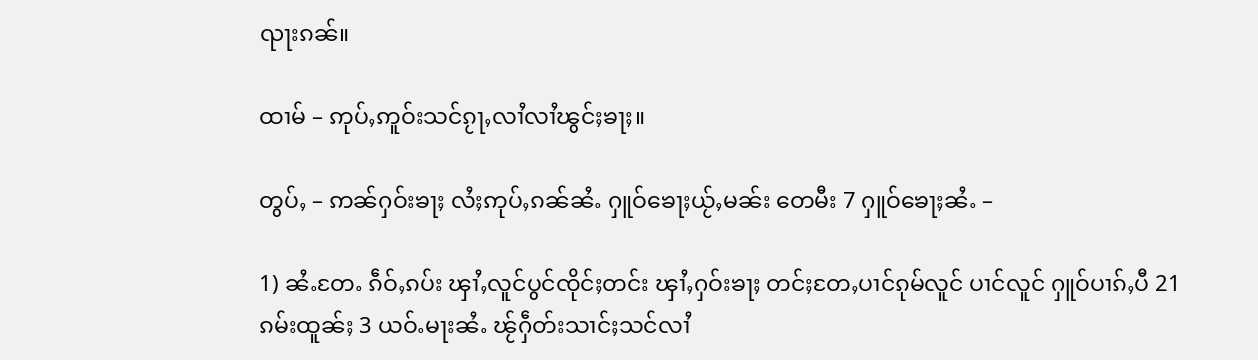ၺႃးၵၼ်။

ထၢမ် – ဢုပ်ႇဢူဝ်းသင်ၵႂႃႇလၢႆလၢႆၽွင်ႈၶႃႈ။

တွပ်ႇ – ဢၼ်ႁဝ်းၶႃႈ လႆႈဢုပ်ႇၵၼ်ၼႆႉ ႁူဝ်ၶေႃႈယႂ်ႇမၼ်း တေမီး 7 ႁူဝ်ၶေႃႈၼႆႉ –

1) ၼႆႉတႄႉ ၵဵဝ်ႇၵပ်း ၾၢႆႇလူင်ပွင်ၸိုင်ႈတင်း ၾၢႆႇႁဝ်းၶႃႈ တင်ႈတႄႇပၢင်ၵုမ်လူင် ပၢင်လူင် ႁူဝ်ပၢၵ်ႇပီ 21 ၵမ်းထူၼ်ႈ 3 ယဝ်ႉမႃးၼႆႉ ၽႂ်ႁဵတ်းသၢင်ႈသင်လၢႆ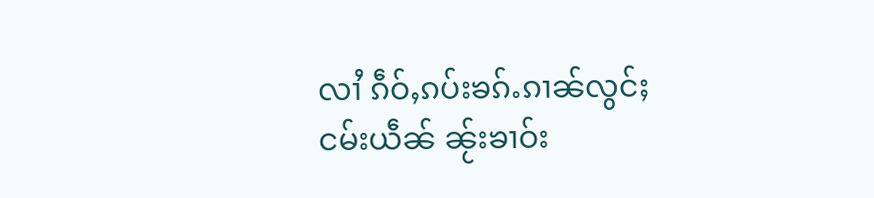လၢႆ ၵဵဝ်ႇၵပ်းၶၵ်ႉၵၢၼ်လွင်ႈငမ်းယဵၼ် ၼႂ်းၶၢဝ်း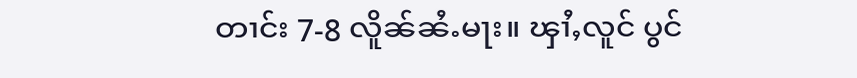တၢင်း 7-8 လိူၼ်ၼႆႉမႃး။ ၾၢႆႇလူင် ပွင်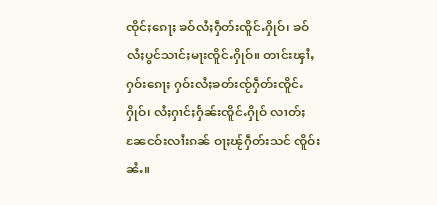ၸိုင်ႈၵေႃႈ ၶဝ်လႆႈႁဵတ်းၸိူင်ႉႁိုဝ်၊ ၶဝ်လႆႈပွင်သၢင်ႈမႃးၸိူင်ႉႁိုဝ်။ တၢင်းၾၢႆႇႁဝ်းၵေႃႈ ႁဝ်းလႆႈၶတ်းၸႂ်ႁဵတ်းၸိူင်ႉႁိုဝ်၊ လႆႈႁၢင်ႈႁႅၼ်းၸိူင်ႉႁိုဝ် လၢတ်ႈၼႄငဝ်းလၢႆးၵၼ် ဝႃႈၽႂ်ႁဵတ်းသင် ၸိူဝ်းၼႆႉ။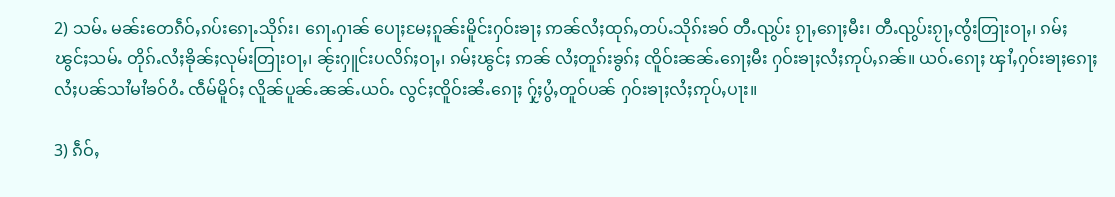2) သမ်ႉ မၼ်းတေၵဵဝ်ႇၵပ်းၵေႃႉသိုၵ်း၊ ၵေႃႉႁၢၼ် ပေႃႈမႄႈၵူၼ်းမိူင်းႁဝ်းၶႃႈ ဢၼ်လႆႈထုၵ်ႇတပ်ႉသိုၵ်းၶဝ် တီႉၺွပ်း ၵႂႃႇၵေႃႈမီး၊ တီႉၺွပ်းၵႂႃႇၸွႆးတြႃးဝႃႇ၊ ၵမ်ႈၽွင်ႈသမ်ႉ တိုၵ်ႉလႆႈၶိုၼ်ႈလုမ်းတြႃးဝႃႇ၊ ၼႂ်းႁူင်းပလိၵ်ႈဝႃႇ၊ ၵမ်ႈၽွင်ႈ ဢၼ် လႆႈတူၵ်းၶွၵ်ႈ ၸိူဝ်းၼၼ်ႉၵေႃႈမီး ႁဝ်းၶႃႈလႆႈဢုပ်ႇၵၼ်။ ယဝ်ႉၵေႃႈ ၾၢႆႇႁဝ်းၶႃႈၵေႃႈ လႆႈပၼ်သၢႆမၢႆၶဝ်ဝႆႉ ၸဵမ်မိူဝ်ႈ လိူၼ်ပူၼ်ႉၼၼ်ႉယဝ်ႉ လွင်ႈၸိူဝ်းၼႆႉၵေႃႈ ႁႂ်ႈပွႆႇတူဝ်ပၼ် ႁဝ်းၶႃႈလႆႈဢုပ်ႇပႃး။

3) ၵဵဝ်ႇ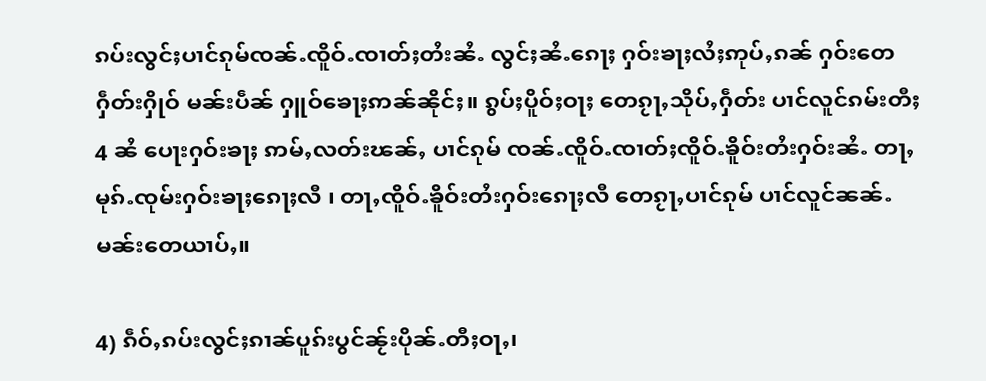ၵပ်းလွင်ႈပၢင်ၵုမ်ၸၼ်ႉၸိူဝ်ႉၸၢတ်ႈတႆးၼႆႉ လွင်ႈၼႆႉၵေႃႈ ႁဝ်းၶႃႈလႆႈဢုပ်ႇၵၼ် ႁဝ်းတေႁဵတ်းႁိုဝ် မၼ်းပဵၼ် ႁူဝ်ၶေႃႈဢၼ်ၼိုင်ႈ။ ၵွပ်ႈပိူဝ်ႈဝႃႈ တေၵႂႃႇသိုပ်ႇႁဵတ်း ပၢင်လူင်ၵမ်းတီႈ 4 ၼႆ ပေႃးႁဝ်းၶႃႈ ဢမ်ႇလတ်းၽၼ်ႇ ပၢင်ၵုမ် ၸၼ်ႉၸိူဝ်ႉၸၢတ်ႈၸိူဝ်ႉၶိူဝ်းတႆးႁဝ်းၼႆႉ တႃႇမုၵ်ႉၸုမ်းႁဝ်းၶႃႈၵေႃႈလီ ၊ တႃႇၸိူဝ်ႉၶိူဝ်းတႆးႁဝ်းၵေႃႈလီ တေၵႂႃႇပၢင်ၵုမ် ပၢင်လူင်ၼၼ်ႉ မၼ်းတေယၢပ်ႇ။

4) ၵဵဝ်ႇၵပ်းလွင်ႈၵၢၼ်ပူၵ်းပွင်ၼႂ်းပိုၼ်ႉတီႈဝႃႇ၊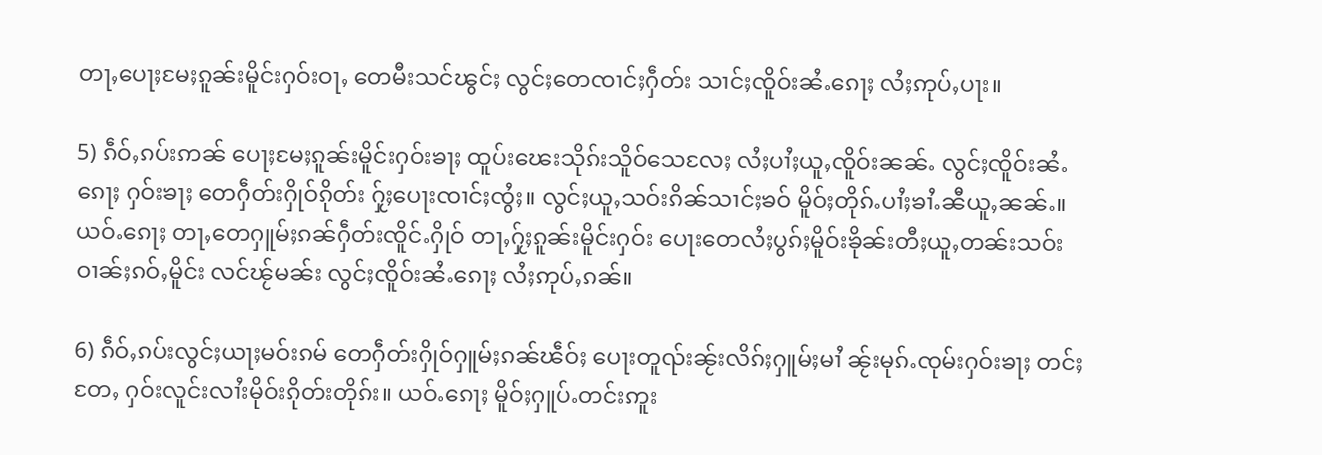တႃႇပေႃႈမႄႈၵူၼ်းမိူင်းႁဝ်းဝႃႇ တေမီးသင်ၽွင်ႈ လွင်ႈတေၸၢင်ႈႁဵတ်း သၢင်ႈၸိူဝ်းၼႆႉၵေႃႈ လႆႈဢုပ်ႇပႃး။

5) ၵဵဝ်ႇၵပ်းဢၼ် ပေႃႈမႄႈၵူၼ်းမိူင်းႁဝ်းၶႃႈ ထူပ်းၽေးသိုၵ်းသိူဝ်သေလႄႈ လႆႈပၢႆႈယူႇၸိူဝ်းၼၼ်ႉ လွင်ႈၸိူဝ်းၼႆႉၵေႃႈ ႁဝ်းၶႃႈ တေႁဵတ်းႁိုဝ်ၵိုတ်း ႁႂ်ႈပေႃးၸၢင်ႈၸွႆႈ။ လွင်ႈယူႇသဝ်းၵိၼ်သၢင်ႈၶဝ် မိူဝ်ႈတိုၵ်ႉပၢႆႈၶၢႆႉၼီယူႇၼၼ်ႉ။ ယဝ်ႉၵေႃႈ တႃႇတေႁူမ်ႈၵၼ်ႁဵတ်းၸိူင်ႉႁိုဝ် တႃႇႁႂ်ႈၵူၼ်းမိူင်းႁဝ်း ပေႃးတေလႆႈပွၵ်ႈမိူဝ်းၶိုၼ်းတီႈယူႇတၼ်းသဝ်း ဝၢၼ်ႈၵဝ်ႇမိူင်း လင်ၽႂ်မၼ်း လွင်ႈၸိူဝ်းၼႆႉၵေႃႈ လႆႈဢုပ်ႇၵၼ်။

6) ၵဵဝ်ႇၵပ်းလွင်ႈယႃႈမဝ်းၵမ် တေႁဵတ်းႁိုဝ်ႁူမ်ႈၵၼ်ၽဵဝ်ႈ ပေႃးတူၺ်းၼႂ်းလိၵ်ႈႁူမ်ႈမၢႆ ၼႂ်းမုၵ်ႉၸုမ်းႁဝ်းၶႃႈ တင်ႈတႄႇ ႁဝ်းလူင်းလၢႆးမိုဝ်းၵိုတ်းတိုၵ်း။ ယဝ်ႉၵေႃႈ မိူဝ်ႈႁူပ်ႉတင်းဢူး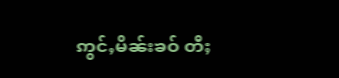ဢွင်ႇမိၼ်းၶဝ် တီႈ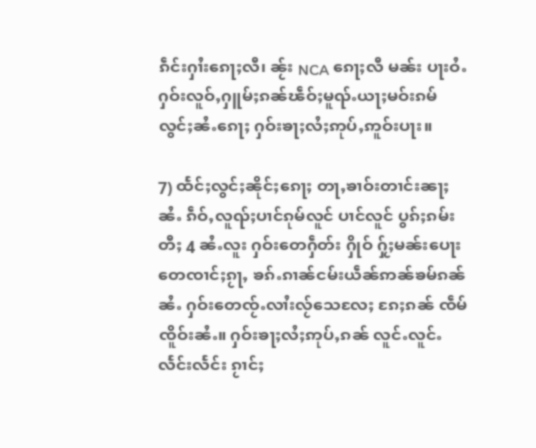ၵဵင်းႁၢႆးၵေႃႈလီ၊ ၼႂ်း NCA ၵေႃႈလီ မၼ်း ပႃးဝႆႉ ႁဝ်းလူဝ်ႇႁူမ်ႈၵၼ်ၽဵဝ်ႈမူၺ်ႉယႃႈမဝ်းၵမ် လွင်ႈၼႆႉၵေႃႈ ႁဝ်းၶႃႈလႆႈဢုပ်ႇဢူဝ်းပႃး။

7) ထႅင်ႈလွင်ႈၼိုင်ႈၵေႃႈ တႃႇၶၢဝ်းတၢင်းၼႃႈၼႆႉ ၵဵဝ်ႇလူၺ်ႈပၢင်ၵုမ်လူင် ပၢင်လူင် ပွၵ်ႈၵမ်းတီႈ 4 ၼႆႉလူး ႁဝ်းတေႁဵတ်း ႁိုဝ် ႁႂ်ႈမၼ်းပေႃးတေၸၢင်ႈၵႂႃႇ ၶၵ်ႉၵၢၼ်ငမ်းယဵၼ်ဢၼ်ၶမ်ၵၼ်ၼႆႉ ႁဝ်းတေၸႂ်ႉလၢႆးလႂ်သေလႄႈ ၵႄႈၵၼ် ၸဵမ် ၸိူဝ်းၼႆႉ။ ႁဝ်းၶႃႈလႆႈဢုပ်ႇၵၼ် လူင်ႉလူင်ႉလႅင်းလႅင်း ၵႂၢင်ႈ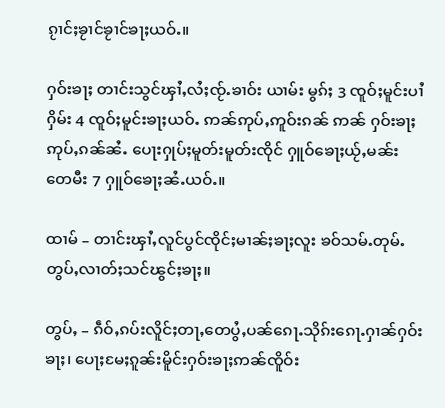ၵႂၢင်ႈၶႂၢင်ၶႂၢင်ၶႃႈယဝ်ႉ။

ႁဝ်းၶႃႈ တၢင်းသွင်ၾၢႆႇလႆႈၸႂ်ႉၶၢဝ်း ယၢမ်း မွၵ်ႈ 3 ၸူဝ်ႈမူင်းပၢႆ ႁိမ်း 4 ၸူဝ်ႈမူင်းၶႃႈယဝ်ႉ ဢၼ်ဢုပ်ႇဢူဝ်းၵၼ် ဢၼ် ႁဝ်းၶႃႈ ဢုပ်ႇၵၼ်ၼႆႉ ပေႃးႁုပ်ႈမူတ်းမူတ်းၸိုင် ႁူဝ်ၶေႃႈယႂ်ႇမၼ်း တေမီး 7 ႁူဝ်ၶေႃႈၼႆႉယဝ်ႉ။

ထၢမ် – တၢင်းၾၢႆႇလူင်ပွင်ၸိုင်ႈမၢၼ်ႈၶႃႈလူး ၶဝ်သမ်ႉတုမ်ႉတွပ်ႇလၢတ်ႈသင်ၽွင်ႈၶႃႈ။

တွပ်ႇ – ၵဵဝ်ႇၵပ်းလိူင်ႈတႃႇတေပွႆႇပၼ်ၵေႃႉသိုၵ်းၵေႃႉႁၢၼ်ႁဝ်းၶႃႈ၊ ပေႃႈမႄႈၵူၼ်းမိူင်းႁဝ်းၶႃႈဢၼ်ၸိူဝ်း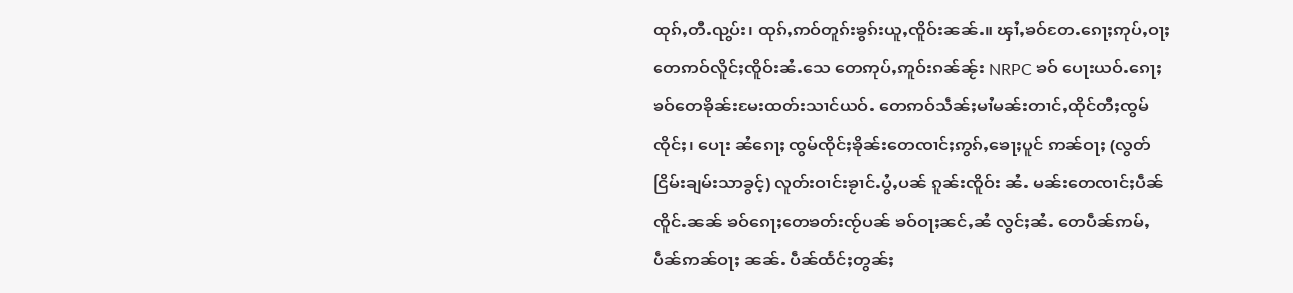ထုၵ်ႇတီႉၺွပ်း၊ ထုၵ်ႇဢဝ်တူၵ်းၶွၵ်းယူႇၸိူဝ်းၼၼ်ႉ။ ၾၢႆႇၶဝ်တႄႉၵေႃႈဢုပ်ႇဝႃႈ တေဢဝ်လိူင်ႈၸိူဝ်းၼႆႉသေ တေဢုပ်ႇဢူဝ်းၵၼ်ၼႂ်း NRPC ၶဝ် ပေႃးယဝ်ႉၵေႃႈ ၶဝ်တေၶိုၼ်းမႄးထတ်းသၢင်ယဝ်ႉ တေဢဝ်သဵၼ်ႈမၢႆမၼ်းတၢင်ႇထိုင်တီႈၸွမ်ၸိုင်ႈ၊ ပေႃး ၼႆၵေႃႈ ၸွမ်ၸိုင်ႈၶိုၼ်းတေၸၢင်ႈဢွၵ်ႇၶေႃႈပူင် ဢၼ်ဝႃႈ (လွတ်ငြိမ်းချမ်းသာခွင့်) လူတ်းဝၢင်းၶႂၢင်ႉပွႆႇပၼ် ၵူၼ်းၸိူဝ်း ၼႆႉ မၼ်းတေၸၢင်ႈပဵၼ်ၸိူင်ႉၼၼ် ၶဝ်ၵေႃႈတေၶတ်းၸႂ်ပၼ် ၶဝ်ဝႃႈၼင်ႇၼႆ လွင်ႈၼႆႉ တေပဵၼ်ဢမ်ႇပဵၼ်ဢၼ်ဝႃႈ ၼၼ်ႉ ပဵၼ်ထႅင်ႈတွၼ်ႈ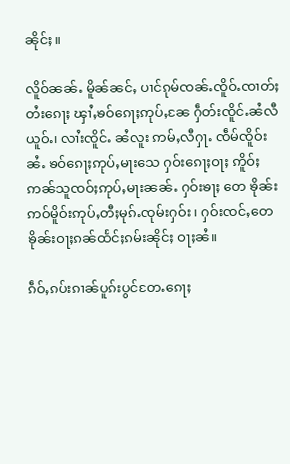ၼိုင်ႈ။

လိူဝ်ၼၼ်ႉ မိူၼ်ၼင်ႇ ပၢင်ၵုမ်ၸၼ်ႉၸိူဝ်ႉၸၢတ်ႈတႆးၵေႃႈ ၾၢႆႇၶဝ်ၵေႃႈဢုပ်ႇၼႄ ႁဵတ်းၸိူင်ႉၼႆလီယူဝ်ႉ၊ လၢႆးၸိူင်ႉ ၼႆလူး ဢမ်ႇလီႁႃႉ ၸဵမ်ၸိူဝ်းၼႆႉ ၶဝ်ၵေႃႈဢုပ်ႇမႃးသေ ႁဝ်းၵေႃႈဝႃႈ ဢိူဝ်ႈဢၼ်သူၸဝ်ႈဢုပ်ႇမႃးၼၼ်ႉ ႁဝ်းၶႃႈ တေ ၶိုၼ်းဢဝ်မိူဝ်းဢုပ်ႇတီႈမုၵ်ႉၸုမ်းႁဝ်း ၊ ႁဝ်းၸင်ႇတေၶိုၼ်းဝႃႈၵၼ်ထႅင်ႈၵမ်းၼိုင်ႈ ဝႃႈၼႆ။

ၵဵဝ်ႇၵပ်းၵၢၼ်ပူၵ်းပွင်တႄႉၵေႃႈ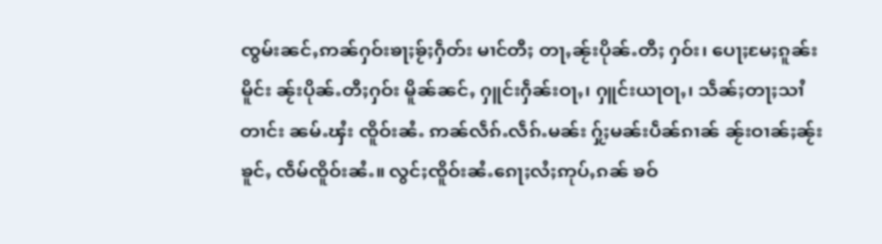ၸွမ်းၼင်ႇဢၼ်ႁဝ်းၶႃႈၶႂ်ႈႁဵတ်း မၢင်တီႈ တႃႇၼႂ်းပိုၼ်ႉတီႈ ႁဝ်း၊ ပေႃႈမႄႈၵူၼ်းမိူင်း ၼႂ်းပိုၼ်ႉတီႈႁဝ်း မိူၼ်ၼင်ႇ ႁူင်းႁဵၼ်းဝႃႇ၊ ႁူင်းယႃဝႃႇ၊ သဵၼ်ႈတႃႈသၢႆတၢင်း ၼမ်ႉၾႆး ၸိူဝ်းၼႆႉ ဢၼ်လဵၵ်ႉလဵၵ်ႉမၼ်း ႁႂ်ႈမၼ်းပဵၼ်ၵၢၼ် ၼႂ်းဝၢၼ်ႈၼႂ်းၶူင်ႇ ၸဵမ်ၸိူဝ်းၼႆႉ။ လွင်ႈၸိူဝ်းၼႆႉၵေႃႈလႆႈဢုပ်ႇၵၼ် ၶဝ်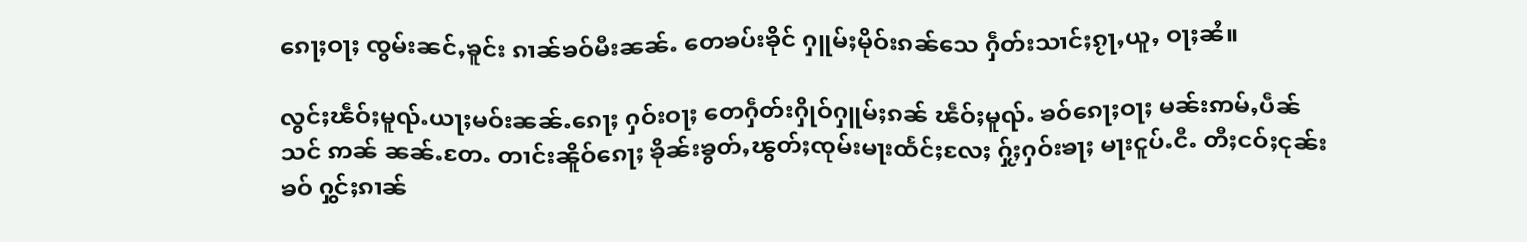ၵေႃႈဝႃႈ ၸွမ်းၼင်ႇၶူင်း ၵၢၼ်ၶဝ်မီးၼၼ်ႉ တေၶပ်းၶိုင် ႁူမ်ႈမိုဝ်းၵၼ်သေ ႁဵတ်းသၢင်ႈၵႂႃႇယူႇ ဝႃႈၼႆ။

လွင်ႈၽဵဝ်ႈမူၺ်ႉယႃႈမဝ်းၼၼ်ႉၵေႃႈ ႁဝ်းဝႃႈ တေႁဵတ်းႁိုဝ်ႁူမ်ႈၵၼ် ၽဵဝ်ႈမူၺ်ႉ ၶဝ်ၵေႃႈဝႃႈ မၼ်းဢမ်ႇပဵၼ်သင် ဢၼ် ၼၼ်ႉတႄႉ တၢင်းၼိူဝ်ၵေႃႈ ၶိုၼ်းၶွတ်ႇၽွတ်ႈၸုမ်းမႃးထႅင်ႈလႄႈ ႁႂ်ႈႁဝ်းၶႃႈ မႃးငူပ်ႉငီႉ တီႈငဝ်ႈငုၼ်းၶဝ် ႁွင်ႈၵၢၼ်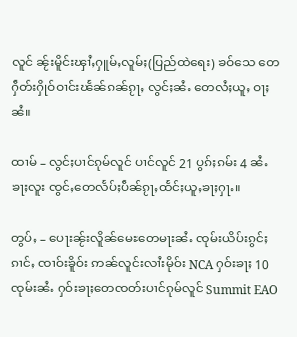လူင် ၼႂ်းမိူင်းၾၢႆႇႁူမ်ႇလူမ်ႈ(ပြည်ထဲရေး) ၶဝ်သေ တေႁဵတ်းႁိုဝ်ဝၢင်းၽႅၼ်ၵၼ်ၵႂႃႇ လွင်ႈၼႆႉ တေလႆႈယူႇ ဝႃႈၼႆ။

ထၢမ် – လွင်ႈပၢင်ၵုမ်လူင် ပၢင်လူင် 21 ပွၵ်ႈၵမ်း 4 ၼႆႉၶႃႈလူး ၸွင်ႇတေလႅပ်ႈပဵၼ်ၵႂႃႇထႅင်ႈယူႇၶႃႈႁႃႉ။

တွပ်ႇ – ပေႃးၼႂ်းလိူၼ်မေႊတေမႃးၼႆႉ ၸုမ်းယိပ်းၵွင်ႈၵၢင်ႇ ၸၢဝ်းၶိူဝ်း ဢၼ်လူင်းလၢႆးမိုဝ်း NCA ႁဝ်းၶႃႈ 10 ၸုမ်းၼႆႉ ႁဝ်းၶႃႈတေၸတ်းပၢင်ၵုမ်လူင် Summit EAO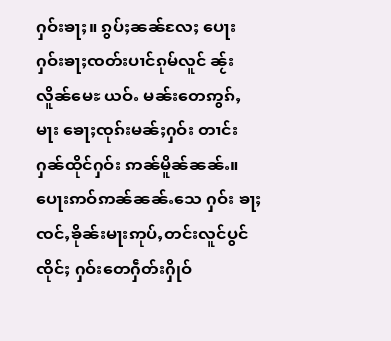ႁဝ်းၶႃႈ။ ၵွပ်ႈၼၼ်လႄႈ ပေႃးႁဝ်းၶႃႈၸတ်းပၢင်ၵုမ်လူင် ၼႂ်းလိူၼ်မေႊ ယဝ်ႉ မၼ်းတေဢွၵ်ႇမႃး ၶေႃႈၸုၵ်းမၼ်ႈႁဝ်း တၢင်းႁၼ်ထိုင်ႁဝ်း ဢၼ်မိူၼ်ၼၼ်ႉ။ ပေႃးဢဝ်ဢၼ်ၼၼ်ႉသေ ႁဝ်း ၶႃႈ ၸင်ႇၶိုၼ်းမႃးဢုပ်ႇတင်းလူင်ပွင်ၸိုင်ႈ ႁဝ်းတေႁဵတ်းႁိုဝ်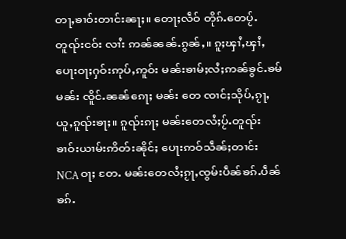တႃႇၶၢဝ်းတၢင်းၼႃႈ။ တေႃႈလဵဝ် တိုၵ်ႉတေပႂ်ႉတူၺ်းငဝ်း လၢႆး ဢၼ်ၼၼ်ႉၵွၼ်ႇ။ ၵူႈၾၢႆႇၾၢႆႇ ပေႃးဝႃႈႁဝ်းဢုပ်ႇဢူဝ်း မၼ်းၶၢမ်ႈလႆႈဢၼ်ၶွင်ႉၶမ်မၼ်း ၸိူင်ႉၼၼ်ၵေႃႈ မၼ်း တေ ၸၢင်ႈသိုပ်ႇၵႂႃႇယူႇၵူၺ်းၶႃႈ။ ၵူၺ်းၵႃႈ မၼ်းတေလႆႈပႂ်ႉတူၺ်းၶၢဝ်းယၢမ်းဢိတ်းၼိုင်ႈ ပေႃးဢဝ်သဵၼ်ႈတၢင်း NCA ဝႃႈ တႄႉ မၼ်းတေလႆႈၵႂႃႇၸွမ်းပဵၼ်ၶၵ်ႉပဵၼ်ၶၵ်ႉ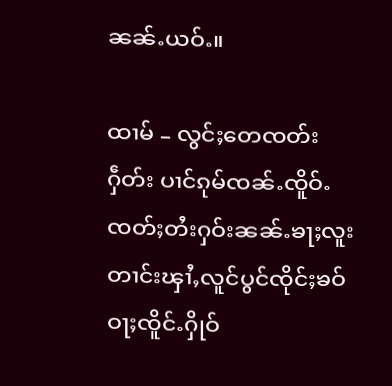ၼၼ်ႉယဝ်ႉ။

ထၢမ် – လွင်ႈတေၸတ်းႁဵတ်း ပၢင်ၵုမ်ၸၼ်ႉၸိူဝ်ႉၸတ်ႈတႆးႁဝ်းၼၼ်ႉၶႃႈလူး တၢင်းၾၢႆႇလူင်ပွင်ၸိုင်ႈၶဝ် ဝႃႈၸိူင်ႉႁိုဝ်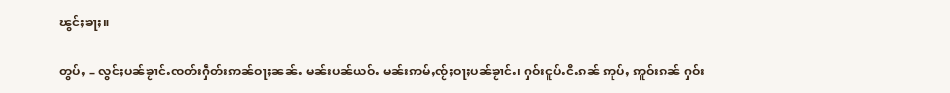ၽွင်ႈၶႃႈ။

တွပ်ႇ – လွင်ႈပၼ်ၶႂၢင်ႉၸတ်းႁဵတ်းဢၼ်ဝႃႈၼၼ်ႉ မၼ်းပၼ်ယဝ်ႉ မၼ်းဢမ်ႇၸႂ်ႈဝႃႈပၼ်ၶႂၢင်ႉ၊ ႁဝ်းငူပ်ႉငီႉၵၼ် ဢုပ်ႇ ဢူဝ်းၵၼ် ႁဝ်း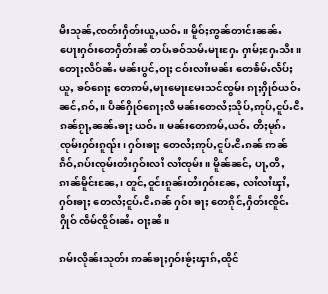မီးသုၼ်ႇၸတ်းႁဵတ်းယူႇယဝ်ႉ။ မိူဝ်ႈဢွၼ်တၢင်းၼၼ်ႉ ပေႃးႁဝ်းတေႁဵတ်းၼႆ တပ်ႉၶဝ်သမ်ႉမႃးႁႄႉ ႁၢမ်ႈႁႄႉသီး။ တေႃႈလဵဝ်ၼႆႉ မၼ်းပွင်ႇဝႃႈ ငဝ်းလၢႆးမၼ်း တေၶႅမ်ႉလႅပ်ႈယူႇ ၶဝ်ၵေႃႈ တေဢမ်ႇမႃးမေႃးမႄးသင်ၸွမ်း ၵႃႈႁိုဝ်ယဝ်ႉ ၼင်ႇၵဝ်ႇ။ ပဵၼ်ႁိုဝ်ၵေႃႈလီ မၼ်းတေလႆႈသိုပ်ႇဢုပ်ႇငူပ်ႉငီႉ ၵၼ်ၵႂႃႇၼၼ်ႉၶႃႈ ယဝ်ႉ။ မၼ်းတေဢမ်ႇယဝ်ႉ တီႈမုၵ်ႉၸုမ်းႁဝ်းၵူၺ်း၊ ႁဝ်းၶႃႈ တေလႆႈဢုပ်ႇငူပ်ႉငီႉၵၼ် ဢၼ်ၵဵဝ်ႇၵပ်းၸုမ်းတႆးႁဝ်းလၢႆ လၢႆၸုမ်း။ မိူၼ်ၼင်ႇ ပႃႇတီႇ ၵၢၼ်မိူင်းၼႄႇ၊ တူင်ႇဝူင်းၵူၼ်းတႆးႁဝ်းၼႄႇ လၢႆလၢႆၾၢႆႇ ႁဝ်းၶႃႈ တေလႆႈငူပ်ႉငီႉၵၼ် ႁဝ်း ၶႃႈ တေၵိုင်ႇႁဵတ်းၸိူင်ႉႁိုဝ် ၸဵမ်ၸိူဝ်းၼႆႉ ဝႃႈၼႆ။

ၵမ်းလိုၼ်းသုတ်း ဢၼ်ၶႃႈႁဝ်းၶႂ်ႈၾၢၵ်ႇထိုင်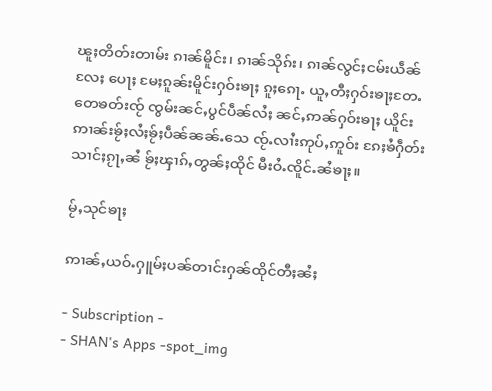ၽူႈတိတ်းတၢမ်း ၵၢၼ်မိူင်း၊ ၵၢၼ်သိုၵ်း၊ ၵၢၼ်လွင်ႈငမ်းယဵၼ်လႄႈ ပေႃႈ မႄႈၵူၼ်းမိူင်းႁဝ်းၶႃႈ ၵူႈၵေႃႉ ယူႇတီႈႁဝ်းၶႃႈတႄႉ တေၶတ်းၸႂ် ၸွမ်းၼင်ႇပွင်ပဵၼ်လႆႈ ၼင်ႇဢၼ်ႁဝ်းၶႃႈ ယိူင်း ဢၢၼ်းၶႂ်ႈလႆႈၶႂ်ႈပဵၼ်ၼၼ်ႉသေ ၸႂ်ႉလၢႆးဢုပ်ႇဢူဝ်း ၵႄႈၶႆႁဵတ်းသၢင်ႈၵႂႃႇၼႆ ၶႂ်ႈၾၢၵ်ႇတွၼ်ႈထိုင် မီးဝႆႉၸိူင်ႉၼႆၶႃႈ။

မႂ်ႇသုင်ၶႃႈ

ဢၢၼ်ႇယဝ်ႉႁူမ်ႈပၼ်တၢင်းႁၼ်ထိုင်တီႈၼႆႈ

- Subscription -
- SHAN's Apps -spot_img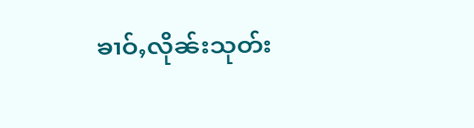ၶၢဝ်ႇလိုၼ်းသုတ်း